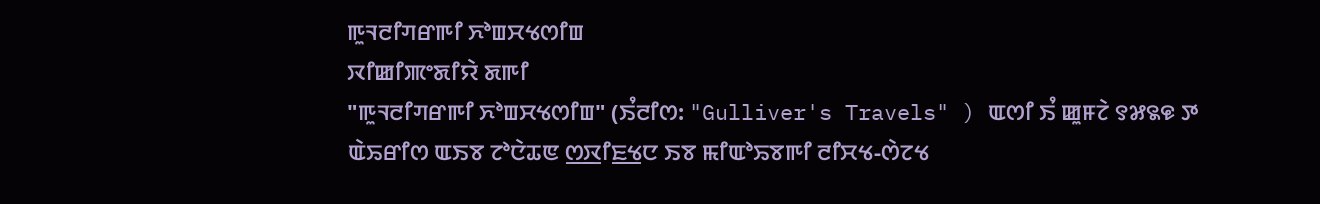ꯒꯨꯜꯂꯤꯚꯔꯒꯤ ꯈꯣꯡꯆꯠꯁꯤꯡ
ꯋꯤꯀꯤꯄꯦꯗꯤꯌꯥ ꯗꯒꯤ
"ꯒꯨꯜꯂꯤꯚꯔꯒꯤ ꯈꯣꯡꯆꯠꯁꯤꯡ" (ꯏꯪꯂꯤꯁ: "Gulliver's Travels" ) ꯑꯁꯤ ꯏꯪ ꯀꯨꯝꯖꯥ ꯱꯷꯲꯶ ꯇ ꯑꯥꯢꯔꯤꯁ ꯑꯏꯕ ꯖꯣꯅꯥꯊꯟ ꯁ꯭ꯋꯤꯐ꯭ꯠꯅ ꯏꯕ ꯃꯤꯑꯣꯢꯕꯒꯤ ꯂꯤꯆꯠ-ꯁꯥꯖꯠ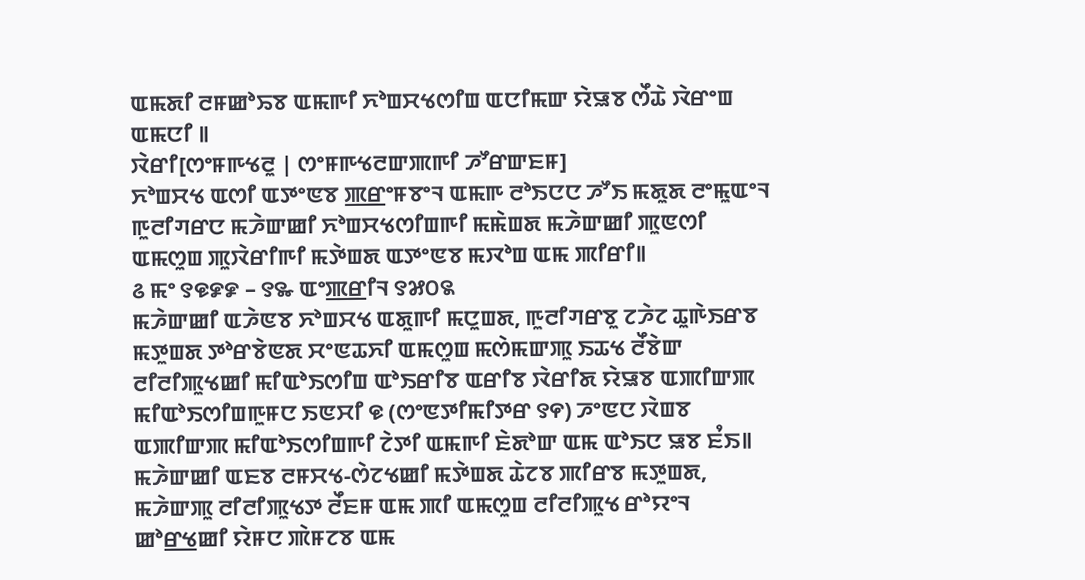ꯑꯃꯗꯤ ꯂꯝꯀꯣꯢꯕ ꯑꯃꯒꯤ ꯈꯣꯡꯆꯠꯁꯤꯡ ꯑꯅꯤꯃꯛ ꯌꯥꯎꯕ ꯁꯩꯊꯥ ꯋꯥꯔꯦꯡ ꯑꯃꯅꯤ ꯫
ꯋꯥꯔꯤ[ꯁꯦꯝꯒꯠꯂꯨ | ꯁꯦꯝꯒꯠꯂꯛꯄꯒꯤ ꯍꯧꯔꯛꯐꯝ]
ꯈꯣꯡꯆꯠ ꯑꯁꯤ ꯑꯇꯦꯟꯕ ꯄ꯭ꯔꯦꯝꯕꯦꯜ ꯑꯃꯒ ꯂꯣꯏꯅꯅ ꯍꯧꯏ ꯃꯗꯨꯗ ꯂꯦꯃꯨꯑꯦꯜ ꯒꯨꯂꯤꯚꯔꯅ ꯃꯍꯥꯛꯀꯤ ꯈꯣꯡꯆꯠꯁꯤꯡꯒꯤ ꯃꯃꯥꯡꯗ ꯃꯍꯥꯛꯀꯤ ꯄꯨꯟꯁꯤ ꯑꯃꯁꯨꯡ ꯄꯨꯋꯥꯔꯤꯒꯤ ꯃꯇꯥꯡꯗ ꯑꯇꯦꯟꯕ ꯃꯋꯣꯡ ꯑꯃ ꯄꯤꯔꯤ꯫
꯴ ꯃꯦ ꯱꯶꯹꯹ – ꯱꯳ ꯑꯦꯄ꯭ꯔꯤꯜ ꯱꯷꯰꯲
ꯃꯍꯥꯛꯀꯤ ꯑꯍꯥꯟꯕ ꯈꯣꯡꯆꯠ ꯑꯗꯨꯒꯤ ꯃꯅꯨꯡꯗ, ꯒꯨꯂꯤꯚꯔꯕꯨ ꯖꯍꯥꯖ ꯊꯨꯒꯥꯏꯔꯕ ꯃꯇꯨꯡꯗ ꯇꯣꯔꯕꯥꯟꯗ ꯆꯦꯟꯊꯈꯤ ꯑꯃꯁꯨꯡ ꯃꯁꯥꯃꯛꯄꯨ ꯏꯊꯠ ꯂꯩꯕꯥꯛ ꯂꯤꯂꯤꯄꯨꯠꯀꯤ ꯃꯤꯑꯣꯏꯁꯤꯡ ꯑꯣꯏꯔꯤꯕ ꯑꯔꯤꯕ ꯋꯥꯔꯤꯗ ꯌꯥꯎꯕ ꯑꯄꯤꯛꯄ ꯃꯤꯑꯣꯏꯁꯤꯡꯒꯨꯝꯅ ꯏꯟꯆꯤ ꯶ (ꯁꯦꯟꯇꯤꯃꯤꯇꯔ ꯱꯵) ꯍꯦꯟꯅ ꯋꯥꯡꯕ ꯑꯄꯤꯛꯄ ꯃꯤꯑꯣꯏꯁꯤꯡꯒꯤ ꯖꯥꯇꯤ ꯑꯃꯒꯤ ꯐꯥꯗꯣꯛ ꯑꯃ ꯑꯣꯏꯅ ꯎꯕ ꯐꯪꯏ꯫ ꯃꯍꯥꯛꯀꯤ ꯑꯐꯕ ꯂꯝꯆꯠ-ꯁꯥꯖꯠꯀꯤ ꯃꯇꯥꯡꯗ ꯊꯥꯖꯕ ꯄꯤꯔꯕ ꯃꯇꯨꯡꯗ, ꯃꯍꯥꯛꯄꯨ ꯂꯤꯂꯤꯄꯨꯠꯇ ꯂꯩꯐꯝ ꯑꯃ ꯄꯤ ꯑꯃꯁꯨꯡ ꯂꯤꯂꯤꯄꯨꯠ ꯔꯣꯌꯦꯜ ꯀꯣꯔ꯭ꯠꯀꯤ ꯌꯥꯝꯅ ꯄꯥꯝꯖꯕ ꯑꯃ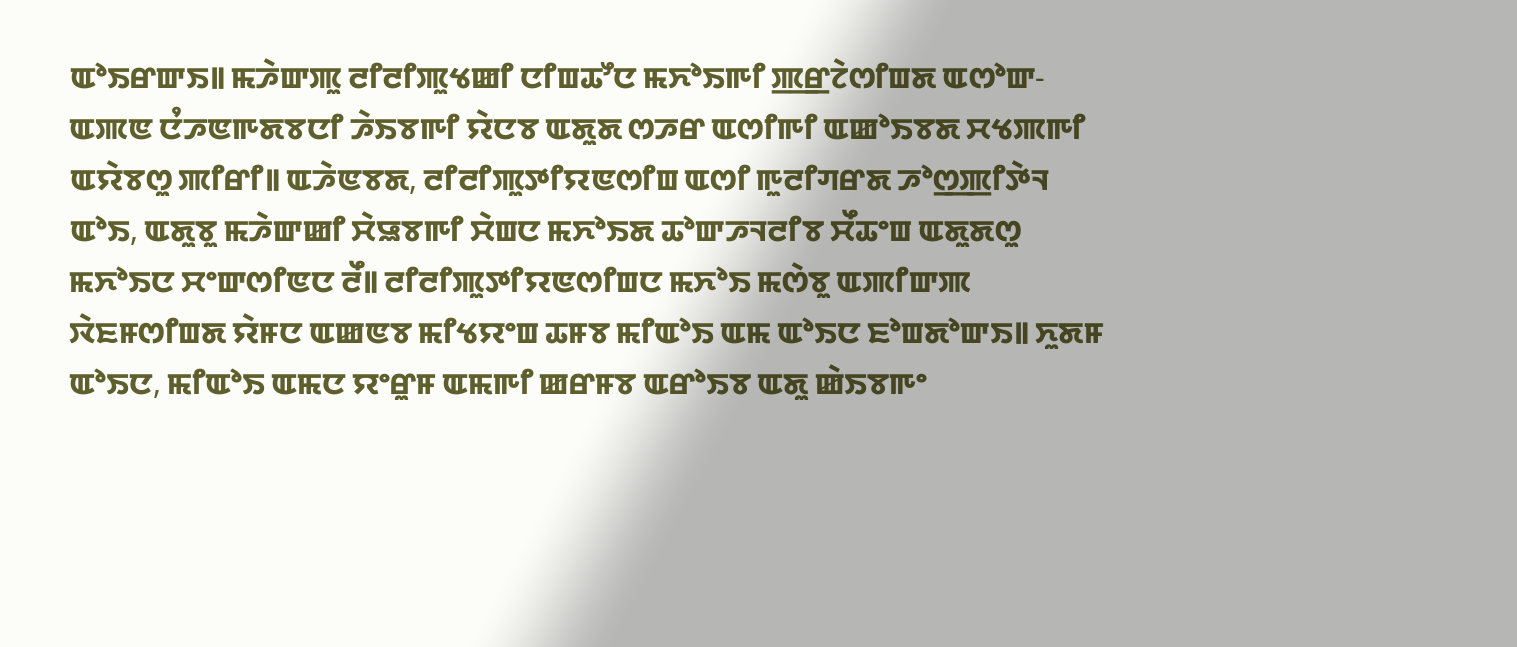ꯑꯣꯏꯔꯛꯏ꯫ ꯃꯍꯥꯛꯄꯨ ꯂꯤꯂꯤꯄꯨꯠꯀꯤ ꯅꯤꯡꯊꯧꯅ ꯃꯈꯣꯏꯒꯤ ꯄ꯭ꯔꯖꯥꯁꯤꯡꯗ ꯑꯁꯣꯛ-ꯑꯄꯟ ꯅꯪꯍꯟꯒꯗꯕꯅꯤ ꯍꯥꯏꯕꯒꯤ ꯌꯥꯅꯕ ꯑꯗꯨꯗ ꯁꯍꯔ ꯑꯁꯤꯒꯤ ꯑꯀꯣꯏꯕꯗ ꯆꯠꯄꯒꯤ ꯑꯌꯥꯕꯁꯨ ꯄꯤꯔꯤ꯫ ꯑꯍꯥꯟꯕꯗ, ꯂꯤꯂꯤꯄꯨꯇꯤꯌꯟꯁꯤꯡ ꯑꯁꯤ ꯒꯨꯂꯤꯚꯔꯗ ꯍꯣꯁ꯭ꯄꯤꯇꯥꯜ ꯑꯣꯏ, ꯑꯗꯨꯕꯨ ꯃꯍꯥꯛꯀꯤ ꯆꯥꯎꯕꯒꯤ ꯆꯥꯡꯅ ꯃꯈꯣꯏꯗ ꯊꯣꯛꯍꯜꯂꯤꯕ ꯆꯩꯊꯦꯡ ꯑꯗꯨꯗꯁꯨ ꯃꯈꯣꯏꯅ ꯆꯦꯛꯁꯤꯟꯅ ꯂꯩ꯫ ꯂꯤꯂꯤꯄꯨꯇꯤꯌꯟꯁꯤꯡꯅ ꯃꯈꯣꯏ ꯃꯁꯥꯕꯨ ꯑꯄꯤꯛꯄ ꯋꯥꯐꯝꯁꯤꯡꯗ ꯌꯥꯝꯅ ꯑꯀꯟꯕ ꯃꯤꯠꯌꯦꯡ ꯊꯝꯕ ꯃꯤꯑꯣꯏ ꯑꯃ ꯑꯣꯏꯅ ꯐꯣꯡꯗꯣꯛꯏ꯫ ꯈꯨꯗꯝ ꯑꯣꯏꯅ, ꯃꯤꯑꯣꯏ ꯑꯃꯅ ꯌꯦꯔꯨꯝ ꯑꯃꯒꯤ ꯀꯔꯝꯕ ꯑꯔꯣꯏꯕ ꯑꯗꯨ ꯀꯥꯏꯕꯒꯦ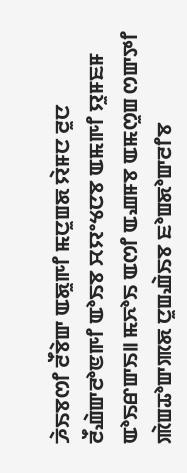ꯍꯥꯏꯕꯁꯤ ꯂꯩꯕꯥꯛ ꯑꯗꯨꯒꯤ ꯃꯅꯨꯡꯗ ꯌꯥꯝꯅ ꯂꯨꯅ ꯂꯩꯉꯥꯛꯂꯣꯟꯒꯤ ꯑꯣꯏꯕ ꯆꯌꯦꯠꯅꯕ ꯑꯃꯒꯤ ꯌꯨꯝꯐꯝ ꯑꯣꯏꯔꯛꯏ꯫ ꯃꯈꯣꯏ ꯑꯁꯤ ꯑꯉꯝꯕ ꯑꯃꯁꯨꯡ ꯁꯛꯇꯤ ꯄꯥꯡꯊꯣꯛꯄꯗ ꯅꯨꯡꯉꯥꯏꯕ ꯐꯣꯡꯗꯣꯛꯂꯤꯕ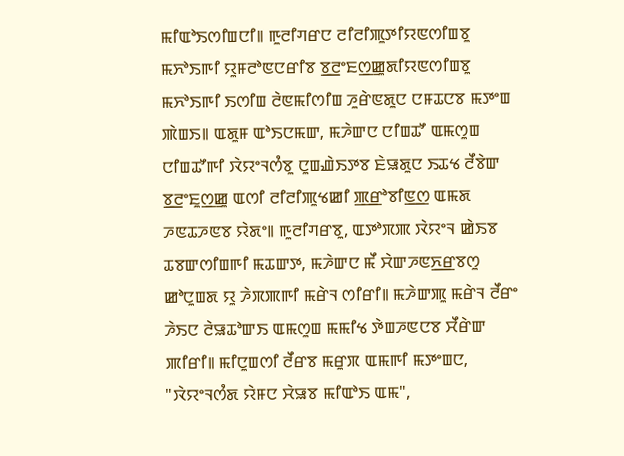ꯃꯤꯑꯣꯏꯁꯤꯡꯅꯤ꯫ ꯒꯨꯂꯤꯚꯔꯅ ꯂꯤꯂꯤꯄꯨꯇꯤꯌꯟꯁꯤꯡꯕꯨ ꯃꯈꯣꯏꯒꯤ ꯌꯨꯝꯂꯣꯟꯅꯔꯤꯕ ꯕ꯭ꯂꯦꯐꯁ꯭ꯀꯨꯗꯤꯌꯟꯁꯤꯡꯕꯨ ꯃꯈꯣꯏꯒꯤ ꯏꯁꯤꯡ ꯂꯥꯟꯃꯤꯁꯤꯡ ꯍꯨꯔꯥꯟꯗꯨꯅ ꯅꯝꯊꯅꯕ ꯃꯇꯦꯡ ꯄꯥꯡꯏ꯫ ꯑꯗꯨꯝ ꯑꯣꯏꯅꯃꯛ, ꯃꯍꯥꯛꯅ ꯅꯤꯡꯊꯧ ꯑꯃꯁꯨꯡ ꯅꯤꯡꯊꯧꯒꯤ ꯋꯥꯌꯦꯜꯁꯪꯕꯨ ꯅꯨꯡꯉꯥꯏꯇꯕ ꯐꯥꯎꯗꯨꯅ ꯏꯊꯠ ꯂꯩꯕꯥꯛ ꯕ꯭ꯂꯦꯐꯨꯁ꯭ꯀꯨ ꯑꯁꯤ ꯂꯤꯂꯤꯄꯨꯠꯀꯤ ꯄ꯭ꯔꯣꯕꯤꯟ꯭ꯁ ꯑꯃꯗ ꯍꯟꯊꯍꯟꯕ ꯌꯥꯗꯦ꯫ ꯒꯨꯂꯤꯚꯔꯕꯨ, ꯑꯇꯣꯞꯄ ꯋꯥꯌꯦꯜ ꯀꯥꯏꯕ ꯊꯕꯛꯁꯤꯡꯒꯤ ꯃꯊꯛꯇ, ꯃꯍꯥꯛꯅ ꯃꯩ ꯆꯥꯛꯍꯟꯈ꯭ꯔꯕꯁꯨ ꯀꯣꯅꯨꯡꯗ ꯌꯨ ꯍꯥꯞꯄꯒꯤ ꯃꯔꯥꯜ ꯁꯤꯔꯤ꯫ ꯃꯍꯥꯛꯄꯨ ꯃꯔꯥꯜ ꯂꯩꯔꯦ ꯍꯥꯏꯅ ꯂꯥꯎꯊꯣꯛꯏ ꯑꯃꯁꯨꯡ ꯃꯃꯤꯠ ꯇꯥꯡꯍꯟꯅꯕ ꯆꯩꯔꯥꯛ ꯄꯤꯔꯤ꯫ ꯃꯤꯅꯨꯡꯁꯤ ꯂꯩꯔꯕ ꯃꯔꯨꯞ ꯑꯃꯒꯤ ꯃꯇꯦꯡꯅ, "ꯋꯥꯌꯦꯜꯁꯪꯗ ꯌꯥꯝꯅ ꯆꯥꯎꯕ ꯃꯤꯑꯣꯏ ꯑꯃ",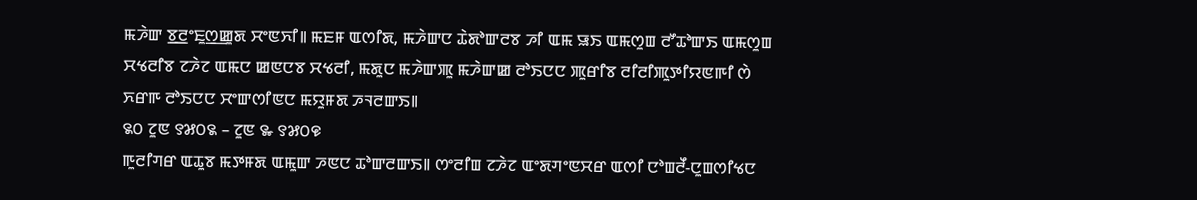ꯃꯍꯥꯛ ꯕ꯭ꯂꯦꯐꯨꯁ꯭ꯀꯨꯗ ꯆꯦꯟꯈꯤ꯫ ꯃꯐꯝ ꯑꯁꯤꯗ, ꯃꯍꯥꯛꯅ ꯊꯥꯗꯣꯛꯂꯕ ꯍꯤ ꯑꯃ ꯎꯏ ꯑꯃꯁꯨꯡ ꯂꯧꯊꯣꯛꯏ ꯑꯃꯁꯨꯡ ꯆꯠꯂꯤꯕ ꯖꯍꯥꯖ ꯑꯃꯅ ꯀꯟꯅꯕ ꯆꯠꯂꯤ, ꯃꯗꯨꯅ ꯃꯍꯥꯛꯄꯨ ꯃꯍꯥꯛꯀ ꯂꯣꯏꯅꯅ ꯄꯨꯔꯤꯕ ꯂꯤꯂꯤꯄꯨꯇꯤꯌꯟꯒꯤ ꯁꯥ ꯈꯔꯒ ꯂꯣꯏꯅꯅ ꯆꯦꯛꯁꯤꯟꯅ ꯃꯌꯨꯝꯗ ꯍꯜꯂꯛꯏ꯫
꯲꯰ ꯖꯨꯟ ꯱꯷꯰꯲ – ꯖꯨꯟ ꯳ ꯱꯷꯰꯶
ꯒꯨꯂꯤꯚꯔ ꯑꯊꯨꯕ ꯃꯇꯝꯗ ꯑꯃꯨꯛ ꯍꯟꯅ ꯊꯣꯛꯂꯛꯏ꯫ ꯁꯦꯂꯤꯡ ꯖꯍꯥꯖ ꯑꯦꯗꯚꯦꯟꯆꯔ ꯑꯁꯤ ꯅꯣꯡꯂꯩ-ꯅꯨꯡꯁꯤꯠꯅ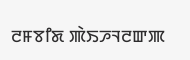ꯂꯝꯕꯤꯗ ꯄꯥꯏꯍꯜꯂꯛꯄ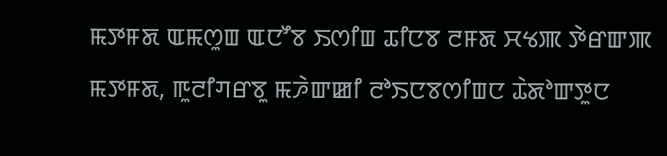ꯃꯇꯝꯗ ꯑꯃꯁꯨꯡ ꯑꯅꯧꯕ ꯏꯁꯤꯡ ꯊꯤꯅꯕ ꯂꯝꯗ ꯆꯠꯄ ꯇꯥꯔꯛꯄ ꯃꯇꯝꯗ, ꯒꯨꯂꯤꯚꯔꯕꯨ ꯃꯍꯥꯛꯀꯤ ꯂꯣꯏꯅꯕꯁꯤꯡꯅ ꯊꯥꯗꯣꯛꯇꯨꯅ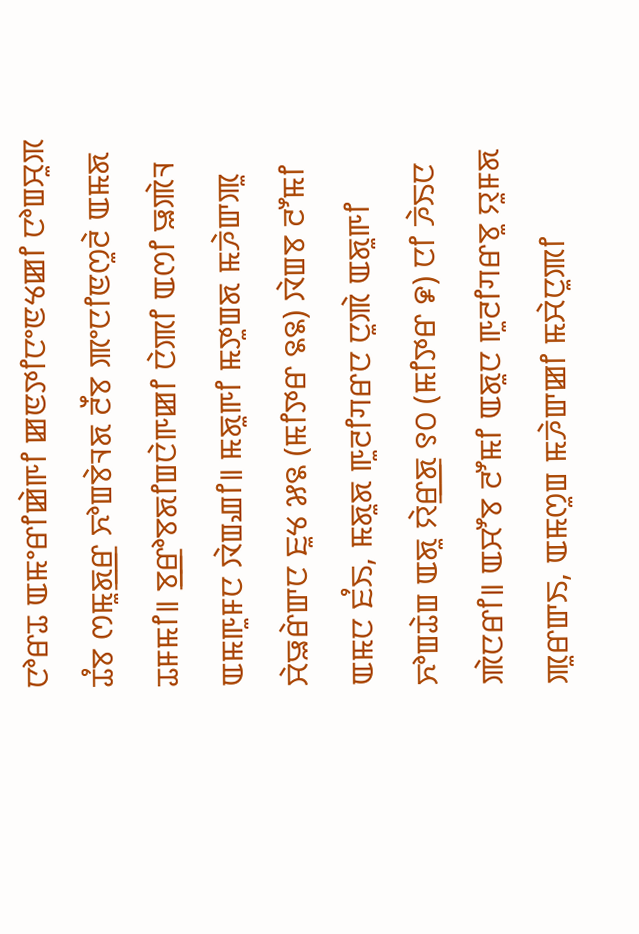ꯅꯣꯔꯊ ꯑꯃꯦꯔꯤꯀꯥꯒꯤ ꯀꯟꯇꯤꯅꯦꯟꯠꯀꯤ ꯅꯣꯡꯆꯨꯞ ꯊꯪꯕ ꯁꯃꯨꯗ꯭ꯔ ꯈꯣꯡꯕꯥꯜꯗ ꯂꯩꯕ ꯄꯦꯅꯤꯟꯁꯨꯂꯥ ꯑꯃꯗ ꯊꯝꯃꯤ꯫ ꯕ꯭ꯔꯣꯕꯗꯤꯡꯅꯥꯒꯀꯤ ꯅꯥꯄꯤ ꯑꯁꯤ ꯎꯄꯥꯜ ꯑꯃꯒꯨꯝꯅ ꯋꯥꯡꯉꯤ꯫ ꯃꯗꯨꯒꯤ ꯃꯇꯨꯡꯗ ꯃꯍꯥꯛꯄꯨ ꯆꯥꯎꯔꯥꯛꯅ ꯐꯨꯠ ꯷꯲ (ꯃꯤꯇꯔ ꯲꯲) ꯋꯥꯡꯕ ꯂꯧꯃꯤ ꯑꯃꯅ ꯐꯪꯏ, ꯃꯗꯨꯗ ꯒꯨꯂꯤꯚꯔꯅ ꯅꯨꯄꯥ ꯑꯗꯨꯒꯤ ꯈꯣꯡꯊꯥꯡ ꯑꯗꯨ ꯌꯥꯔ꯭ꯗ ꯱꯰ (ꯃꯤꯇꯔ ꯹) ꯅꯤ ꯍꯥꯏꯅ ꯄꯥꯅꯔꯤ꯫ ꯑꯆꯧꯕ ꯂꯧꯃꯤ ꯑꯗꯨꯅ ꯒꯨꯂꯤꯚꯔꯕꯨ ꯌꯨꯝꯗ ꯄꯨꯔꯛꯏ, ꯑꯃꯁꯨꯡ ꯃꯍꯥꯛꯀꯤ ꯃꯆꯥꯅꯨꯄꯤ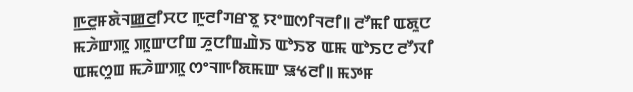ꯒ꯭ꯂꯨꯝꯗꯥꯜꯀ꯭ꯂꯤꯆꯅ ꯒꯨꯂꯤꯚꯔꯕꯨ ꯌꯦꯡꯁꯤꯜꯂꯤ꯫ ꯂꯧꯃꯤ ꯑꯗꯨꯅ ꯃꯍꯥꯛꯄꯨ ꯄꯨꯛꯅꯤꯡ ꯍꯨꯅꯤꯡꯉꯥꯏ ꯑꯣꯏꯕ ꯑꯃ ꯑꯣꯏꯅ ꯂꯧꯋꯤ ꯑꯃꯁꯨꯡ ꯃꯍꯥꯛꯄꯨ ꯁꯦꯜꯒꯤꯗꯃꯛ ꯎꯠꯂꯤ꯫ ꯃꯇꯝ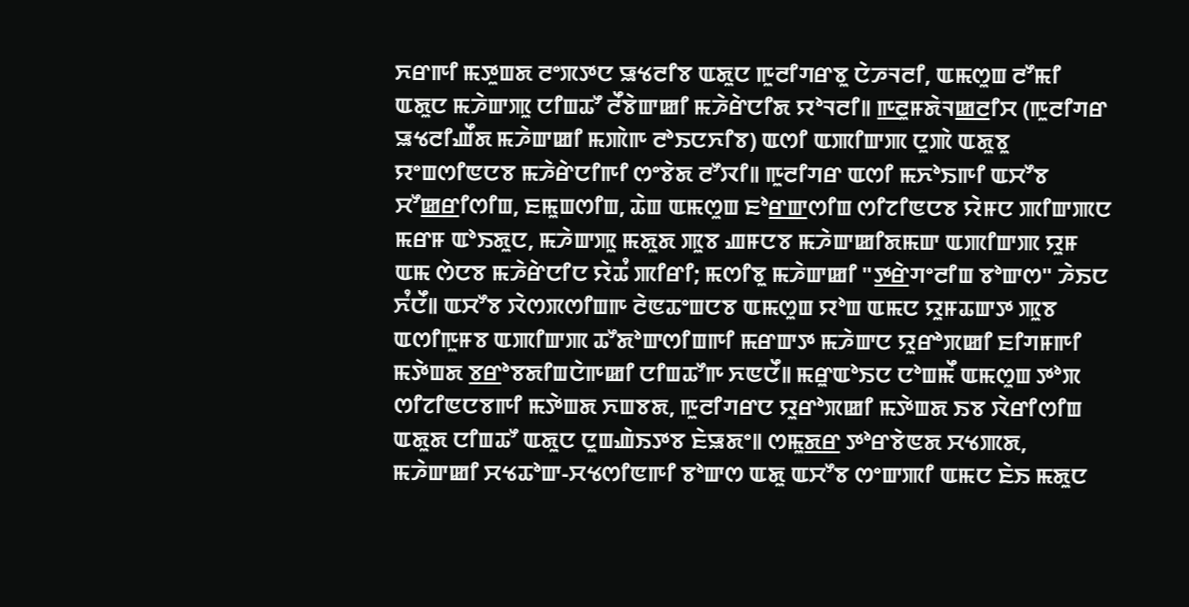ꯈꯔꯒꯤ ꯃꯇꯨꯡꯗ ꯂꯦꯞꯇꯅ ꯎꯠꯂꯤꯕ ꯑꯗꯨꯅ ꯒꯨꯂꯤꯚꯔꯕꯨ ꯅꯥꯍꯜꯂꯤ, ꯑꯃꯁꯨꯡ ꯂꯧꯃꯤ ꯑꯗꯨꯅ ꯃꯍꯥꯛꯄꯨ ꯅꯤꯡꯊꯧ ꯂꯩꯕꯥꯛꯀꯤ ꯃꯍꯥꯔꯥꯅꯤꯗ ꯌꯣꯜꯂꯤ꯫ ꯒ꯭ꯂꯨꯝꯗꯥꯜꯀ꯭ꯂꯤꯆ (ꯒꯨꯂꯤꯚꯔ ꯎꯠꯂꯤꯉꯩꯗ ꯃꯍꯥꯛꯀꯤ ꯃꯄꯥꯒ ꯂꯣꯏꯅꯈꯤꯕ) ꯑꯁꯤ ꯑꯄꯤꯛꯄ ꯅꯨꯄꯥ ꯑꯗꯨꯕꯨ ꯌꯦꯡꯁꯤꯟꯅꯕ ꯃꯍꯥꯔꯥꯅꯤꯒꯤ ꯁꯦꯕꯥꯗ ꯂꯧꯋꯤ꯫ ꯒꯨꯂꯤꯚꯔ ꯑꯁꯤ ꯃꯈꯣꯏꯒꯤ ꯑꯆꯧꯕ ꯆꯧꯀ꯭ꯔꯤꯁꯤꯡ, ꯐꯃꯨꯡꯁꯤꯡ, ꯊꯥꯡ ꯑꯃꯁꯨꯡ ꯐꯣꯔ꯭ꯛꯁꯤꯡ ꯁꯤꯖꯤꯟꯅꯕ ꯌꯥꯝꯅ ꯄꯤꯛꯄꯅ ꯃꯔꯝ ꯑꯣꯏꯗꯨꯅ, ꯃꯍꯥꯛꯄꯨ ꯃꯗꯨꯗ ꯄꯨꯕ ꯉꯝꯅꯕ ꯃꯍꯥꯛꯀꯤꯗꯃꯛ ꯑꯄꯤꯛꯄ ꯌꯨꯝ ꯑꯃ ꯁꯥꯅꯕ ꯃꯍꯥꯔꯥꯅꯤꯅ ꯌꯥꯊꯪ ꯄꯤꯔꯤ; ꯃꯁꯤꯕꯨ ꯃꯍꯥꯛꯀꯤ "ꯇ꯭ꯔꯥꯚꯦꯂꯤꯡ ꯕꯣꯛꯁ" ꯍꯥꯏꯅ ꯈꯪꯅꯩ꯫ ꯑꯆꯧꯕ ꯋꯥꯁꯞꯁꯤꯡꯒ ꯂꯥꯟꯊꯦꯡꯅꯕ ꯑꯃꯁꯨꯡ ꯌꯣꯡ ꯑꯃꯅ ꯌꯨꯝꯊꯛꯇ ꯄꯨꯕ ꯑꯁꯤꯒꯨꯝꯕ ꯑꯄꯤꯛꯄ ꯊꯧꯗꯣꯛꯁꯤꯡꯒꯤ ꯃꯔꯛꯇ ꯃꯍꯥꯛꯅ ꯌꯨꯔꯣꯞꯀꯤ ꯐꯤꯚꯝꯒꯤ ꯃꯇꯥꯡꯗ ꯕ꯭ꯔꯣꯕꯗꯤꯡꯅꯥꯒꯀꯤ ꯅꯤꯡꯊꯧꯒ ꯈꯟꯅꯩ꯫ ꯃꯔꯨꯑꯣꯏꯅ ꯅꯣꯡꯃꯩ ꯑꯃꯁꯨꯡ ꯇꯣꯞ ꯁꯤꯖꯤꯟꯅꯕꯒꯤ ꯃꯇꯥꯡꯗ ꯈꯡꯕꯗ, ꯒꯨꯂꯤꯚꯔꯅ ꯌꯨꯔꯣꯞꯀꯤ ꯃꯇꯥꯡꯗ ꯏꯕ ꯋꯥꯔꯤꯁꯤꯡ ꯑꯗꯨꯗ ꯅꯤꯡꯊꯧ ꯑꯗꯨꯅ ꯅꯨꯡꯉꯥꯏꯇꯕ ꯐꯥꯎꯗꯦ꯫ ꯁꯃꯨꯗ꯭ꯔ ꯇꯣꯔꯕꯥꯟꯗ ꯆꯠꯄꯗ, ꯃꯍꯥꯛꯀꯤ ꯆꯠꯊꯣꯛ-ꯆꯠꯁꯤꯟꯒꯤ ꯕꯣꯛꯁ ꯑꯗꯨ ꯑꯆꯧꯕ ꯁꯦꯛꯄꯤ ꯑꯃꯅ ꯐꯥꯏ ꯃꯗꯨꯅ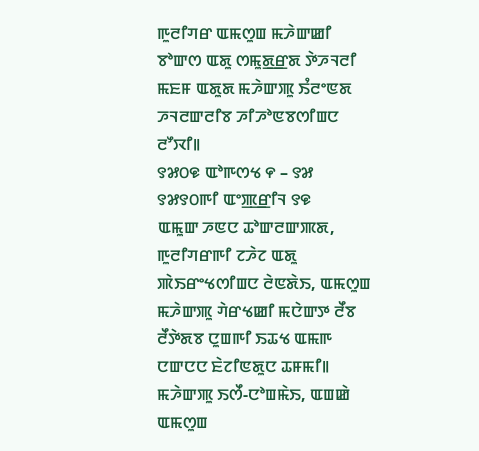ꯒꯨꯂꯤꯚꯔ ꯑꯃꯁꯨꯡ ꯃꯍꯥꯛꯀꯤ ꯕꯣꯛꯁ ꯑꯗꯨ ꯁꯃꯨꯗ꯭ꯔꯗ ꯇꯥꯍꯜꯂꯤ ꯃꯐꯝ ꯑꯗꯨꯗ ꯃꯍꯥꯛꯄꯨ ꯏꯪꯂꯦꯟꯗ ꯍꯜꯂꯛꯂꯤꯕ ꯍꯤꯍꯣꯟꯕꯁꯤꯡꯅ ꯂꯧꯋꯤ꯫
꯱꯷꯰꯶ ꯑꯣꯒꯁꯠ ꯵ – ꯱꯷ ꯱꯷꯱꯰ꯒꯤ ꯑꯦꯄ꯭ꯔꯤꯜ ꯱꯶
ꯑꯃꯨꯛ ꯍꯟꯅ ꯊꯣꯛꯂꯛꯄꯗ, ꯒꯨꯂꯤꯚꯔꯒꯤ ꯖꯍꯥꯖ ꯑꯗꯨ ꯄꯥꯏꯔꯦꯠꯁꯤꯡꯅ ꯂꯥꯟꯗꯥꯏ, ꯑꯃꯁꯨꯡ ꯃꯍꯥꯛꯄꯨ ꯚꯥꯔꯠꯀꯤ ꯃꯅꯥꯛꯇ ꯂꯩꯕ ꯂꯩꯇꯥꯗꯕ ꯅꯨꯡꯒꯤ ꯏꯊꯠ ꯑꯃꯒ ꯅꯛꯅꯅ ꯐꯥꯖꯤꯟꯗꯨꯅ ꯊꯝꯃꯤ꯫ ꯃꯍꯥꯛꯄꯨ ꯏꯁꯩ-ꯅꯣꯡꯃꯥꯏ, ꯑꯡꯀꯥ ꯑꯃꯁꯨꯡ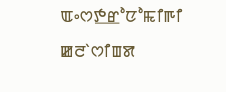ꯑꯦꯁꯇ꯭ꯔꯣꯅꯣꯃꯤꯒꯤ ꯀꯂꯥꯁꯤꯡꯗ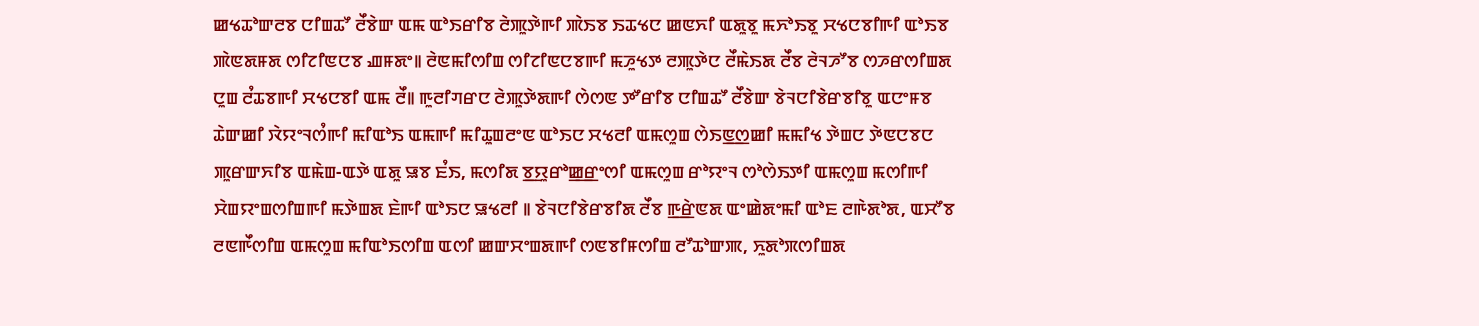ꯀꯠꯊꯣꯛꯂꯕ ꯅꯤꯡꯊꯧ ꯂꯩꯕꯥꯛ ꯑꯃ ꯑꯣꯏꯔꯤꯕ ꯂꯥꯄꯨꯇꯥꯒꯤ ꯄꯥꯏꯕ ꯏꯊꯠꯅ ꯀꯟꯈꯤ ꯑꯗꯨꯕꯨ ꯃꯈꯣꯏꯕꯨ ꯆꯠꯅꯕꯤꯒꯤ ꯑꯣꯏꯕ ꯄꯥꯟꯗꯝꯗ ꯁꯤꯖꯤꯟꯅꯕ ꯉꯝꯗꯦ꯫ ꯂꯥꯟꯃꯤꯁꯤꯡ ꯁꯤꯖꯤꯟꯅꯕꯒꯤ ꯃꯍꯨꯠꯇ ꯂꯄꯨꯇꯥꯅ ꯂꯩꯃꯥꯏꯗ ꯂꯩꯕ ꯂꯥꯜꯍꯧꯕ ꯁꯍꯔꯁꯤꯡꯗ ꯅꯨꯡ ꯂꯪꯊꯕꯒꯤ ꯆꯠꯅꯕꯤ ꯑꯃ ꯂꯩ꯫ ꯒꯨꯂꯤꯚꯔꯅ ꯂꯥꯄꯨꯇꯥꯗꯒꯤ ꯁꯥꯁꯟ ꯇꯧꯔꯤꯕ ꯅꯤꯡꯊꯧ ꯂꯩꯕꯥꯛ ꯕꯥꯜꯅꯤꯕꯥꯔꯕꯤꯕꯨ ꯑꯅꯦꯝꯕ ꯊꯥꯛꯀꯤ ꯋꯥꯌꯦꯜꯁꯪꯒꯤ ꯃꯤꯑꯣꯏ ꯑꯃꯒꯤ ꯃꯤꯊꯨꯡꯂꯦꯟ ꯑꯣꯏꯅ ꯆꯠꯂꯤ ꯑꯃꯁꯨꯡ ꯁꯥꯏꯟ꯭ꯁꯀꯤ ꯃꯃꯤꯠ ꯇꯥꯡꯅ ꯇꯥꯟꯅꯕꯅ ꯄꯨꯔꯛꯈꯤꯕ ꯑꯃꯥꯡ-ꯑꯇꯥ ꯑꯗꯨ ꯎꯕ ꯐꯪꯏ, ꯃꯁꯤꯗ ꯕ꯭ꯌꯨꯔꯣꯀ꯭ꯔꯦꯁꯤ ꯑꯃꯁꯨꯡ ꯔꯣꯌꯦꯜ ꯁꯣꯁꯥꯏꯇꯤ ꯑꯃꯁꯨꯡ ꯃꯁꯤꯒꯤ ꯆꯥꯡꯌꯦꯡꯁꯤꯡꯒꯤ ꯃꯇꯥꯡꯗ ꯐꯥꯒꯤ ꯑꯣꯏꯅ ꯎꯠꯂꯤ ꯫ ꯕꯥꯜꯅꯤꯕꯥꯔꯕꯤꯗ ꯂꯩꯕ ꯒ꯭ꯔꯥꯟꯗ ꯑꯦꯀꯥꯗꯦꯃꯤ ꯑꯣꯐ ꯂꯒꯥꯗꯣꯗ, ꯑꯆꯧꯕ ꯂꯟꯒꯩꯁꯤꯡ ꯑꯃꯁꯨꯡ ꯃꯤꯑꯣꯏꯁꯤꯡ ꯑꯁꯤ ꯀꯛꯆꯦꯡꯗꯒꯤ ꯁꯟꯕꯤꯝꯁꯤꯡ ꯂꯧꯊꯣꯛꯄ, ꯈꯨꯗꯣꯞꯁꯤꯡꯗ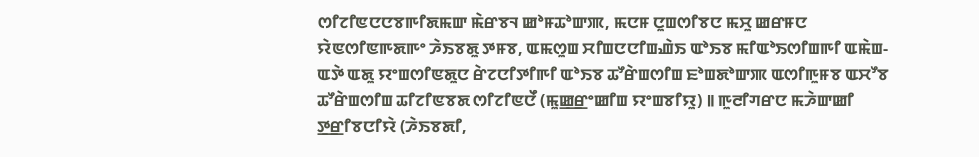ꯁꯤꯖꯤꯟꯅꯅꯕꯒꯤꯗꯃꯛ ꯃꯥꯔꯕꯜ ꯀꯣꯝꯊꯣꯛꯄ, ꯃꯅꯝ ꯅꯨꯡꯁꯤꯕꯅ ꯃꯆꯨ ꯀꯔꯝꯅ ꯌꯥꯟꯁꯤꯟꯒꯗꯒꯦ ꯍꯥꯏꯕꯗꯨ ꯇꯝꯕ, ꯑꯃꯁꯨꯡ ꯆꯤꯡꯅꯅꯤꯡꯉꯥꯏ ꯑꯣꯏꯕ ꯃꯤꯑꯣꯏꯁꯤꯡꯒꯤ ꯑꯃꯥꯡ-ꯑꯇꯥ ꯑꯗꯨ ꯌꯦꯡꯁꯤꯟꯗꯨꯅ ꯔꯥꯖꯅꯤꯇꯤꯒꯤ ꯑꯣꯏꯕ ꯊꯧꯔꯥꯡꯁꯤꯡ ꯐꯣꯡꯗꯣꯛꯄ ꯑꯁꯤꯒꯨꯝꯕ ꯑꯆꯧꯕ ꯊꯧꯔꯥꯡꯁꯤꯡ ꯊꯤꯖꯤꯟꯕꯗ ꯁꯤꯖꯤꯟꯅꯩ (ꯃꯨꯀ꯭ꯔꯦꯀꯤꯡ ꯌꯦꯡꯕꯤꯌꯨ) ꯫ ꯒꯨꯂꯤꯚꯔꯅ ꯃꯍꯥꯛꯀꯤ ꯇ꯭ꯔꯤꯕꯅꯤꯌꯥ (ꯍꯥꯏꯕꯗꯤ,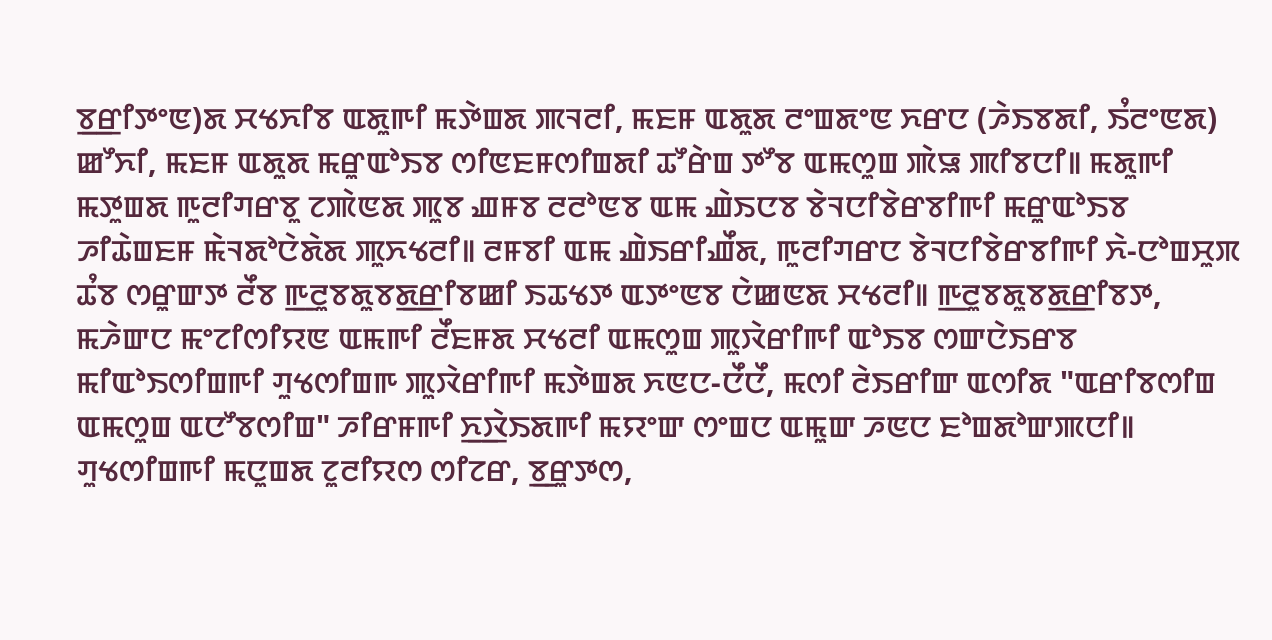ꯕ꯭ꯔꯤꯇꯦꯟ)ꯗ ꯆꯠꯈꯤꯕ ꯑꯗꯨꯒꯤ ꯃꯇꯥꯡꯗ ꯄꯜꯂꯤ, ꯃꯐꯝ ꯑꯗꯨꯗ ꯂꯦꯡꯗꯦꯟ ꯈꯔꯅ (ꯍꯥꯏꯕꯗꯤ, ꯏꯪꯂꯦꯟꯗ) ꯀꯧꯈꯤ, ꯃꯐꯝ ꯑꯗꯨꯗ ꯃꯔꯨꯑꯣꯏꯕ ꯁꯤꯟꯐꯝꯁꯤꯡꯗꯤ ꯊꯧꯔꯥꯡ ꯇꯧꯕ ꯑꯃꯁꯨꯡ ꯄꯥꯎ ꯄꯤꯕꯅꯤ꯫ ꯃꯗꯨꯒꯤ ꯃꯇꯨꯡꯗ ꯒꯨꯂꯤꯚꯔꯕꯨ ꯖꯄꯥꯟꯗ ꯄꯨꯕ ꯉꯝꯕ ꯂꯂꯣꯟꯕ ꯑꯃ ꯉꯥꯏꯅꯕ ꯕꯥꯜꯅꯤꯕꯥꯔꯕꯤꯒꯤ ꯃꯔꯨꯑꯣꯏꯕ ꯍꯤꯊꯥꯡꯐꯝ ꯃꯥꯜꯗꯣꯅꯥꯗꯥꯗ ꯄꯨꯈꯠꯂꯤ꯫ ꯂꯝꯕꯤ ꯑꯃ ꯉꯥꯏꯔꯤꯉꯩꯗ, ꯒꯨꯂꯤꯚꯔꯅ ꯕꯥꯜꯅꯤꯕꯥꯔꯕꯤꯒꯤ ꯈꯥ-ꯅꯣꯡꯆꯨꯞ ꯊꯪꯕ ꯁꯔꯨꯛꯇ ꯂꯩꯕ ꯒ꯭ꯂꯨꯕꯗꯨꯕꯗ꯭ꯔꯤꯕꯀꯤ ꯏꯊꯠꯇ ꯑꯇꯦꯟꯕ ꯅꯥꯀꯟꯗ ꯆꯠꯂꯤ꯫ ꯒ꯭ꯂꯨꯕꯗꯨꯕꯗ꯭ꯔꯤꯕꯇ, ꯃꯍꯥꯛꯅ ꯃꯦꯖꯤꯁꯤꯌꯟ ꯑꯃꯒꯤ ꯂꯩꯐꯝꯗ ꯆꯠꯂꯤ ꯑꯃꯁꯨꯡ ꯄꯨꯋꯥꯔꯤꯒꯤ ꯑꯣꯏꯕ ꯁꯛꯅꯥꯏꯔꯕ ꯃꯤꯑꯣꯏꯁꯤꯡꯒꯤ ꯚꯨꯠꯁꯤꯡꯒ ꯄꯨꯋꯥꯔꯤꯒꯤ ꯃꯇꯥꯡꯗ ꯈꯟꯅ-ꯅꯩꯅꯩ, ꯃꯁꯤ ꯂꯥꯏꯔꯤꯛ ꯑꯁꯤꯗ "ꯑꯔꯤꯕꯁꯤꯡ ꯑꯃꯁꯨꯡ ꯑꯅꯧꯕꯁꯤꯡ" ꯍꯤꯔꯝꯒꯤ ꯈ꯭ꯋꯥꯏꯗꯒꯤ ꯃꯌꯦꯛ ꯁꯦꯡꯅ ꯑꯃꯨꯛ ꯍꯟꯅ ꯐꯣꯡꯗꯣꯛꯄꯅꯤ꯫ ꯚꯨꯠꯁꯤꯡꯒꯤ ꯃꯅꯨꯡꯗ ꯖꯨꯂꯤꯌꯁ ꯁꯤꯖꯔ, ꯕ꯭ꯔꯨꯇꯁ,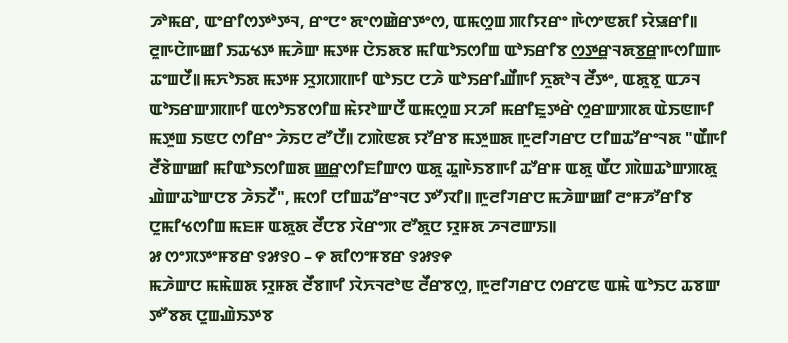ꯍꯣꯃꯔ, ꯑꯦꯔꯤꯁꯇꯣꯇꯜ, ꯔꯦꯅꯦ ꯗꯦꯁꯀꯥꯔꯇꯦꯁ, ꯑꯃꯁꯨꯡ ꯄꯤꯌꯔꯦ ꯒꯥꯁꯦꯟꯗꯤ ꯌꯥꯎꯔꯤ꯫ ꯂꯨꯒꯅꯥꯒꯀꯤ ꯏꯊꯠꯇ ꯃꯍꯥꯛ ꯃꯇꯝ ꯅꯥꯏꯗꯕ ꯃꯤꯑꯣꯏꯁꯤꯡ ꯑꯣꯏꯔꯤꯕ ꯁ꯭ꯇ꯭ꯔꯨꯜꯗꯕ꯭ꯔꯨꯒꯁꯤꯡꯒ ꯊꯦꯡꯅꯩ꯫ ꯃꯈꯣꯏꯗ ꯃꯇꯝ ꯆꯨꯞꯄꯒꯤ ꯑꯣꯏꯅ ꯅꯍꯥ ꯑꯣꯏꯔꯤꯉꯩꯒꯤ ꯈꯨꯗꯣꯜ ꯂꯩꯇꯦ, ꯑꯗꯨꯕꯨ ꯑꯍꯜ ꯑꯣꯏꯔꯛꯄꯒꯤ ꯑꯁꯣꯏꯕꯁꯤꯡ ꯃꯥꯌꯣꯛꯅꯩ ꯑꯃꯁꯨꯡ ꯆꯍꯤ ꯃꯔꯤꯐꯨꯇꯔꯥ ꯁꯨꯔꯛꯄꯗ ꯑꯥꯏꯟꯒꯤ ꯃꯇꯨꯡ ꯏꯟꯅ ꯁꯤꯔꯦ ꯍꯥꯏꯅ ꯂꯧꯅꯩ꯫ ꯖꯄꯥꯟꯗ ꯌꯧꯔꯕ ꯃꯇꯨꯡꯗ ꯒꯨꯂꯤꯚꯔꯅ ꯅꯤꯡꯊꯧꯔꯦꯜꯗ "ꯑꯩꯒꯤ ꯂꯩꯕꯥꯛꯀꯤ ꯃꯤꯑꯣꯏꯁꯤꯡꯗ ꯀ꯭ꯔꯨꯁꯤꯐꯤꯛꯁ ꯑꯗꯨ ꯊꯨꯒꯥꯏꯕꯒꯤ ꯊꯧꯔꯝ ꯑꯗꯨ ꯑꯩꯅ ꯄꯥꯡꯊꯣꯛꯄꯗꯨ ꯉꯥꯛꯊꯣꯛꯅꯕ ꯍꯥꯏꯖꯩ", ꯃꯁꯤ ꯅꯤꯡꯊꯧꯔꯦꯜꯅ ꯇꯧꯋꯤ꯫ ꯒꯨꯂꯤꯚꯔꯅ ꯃꯍꯥꯛꯀꯤ ꯂꯦꯝꯍꯧꯔꯤꯕ ꯅꯨꯃꯤꯠꯁꯤꯡ ꯃꯐꯝ ꯑꯗꯨꯗ ꯂꯩꯅꯕ ꯋꯥꯔꯦꯞ ꯂꯧꯗꯨꯅ ꯌꯨꯝꯗ ꯍꯜꯂꯛꯏ꯫
꯷ ꯁꯦꯞꯇꯦꯝꯕꯔ ꯱꯷꯱꯰ – ꯵ ꯗꯤꯁꯦꯝꯕꯔ ꯱꯷꯱꯵
ꯃꯍꯥꯛꯅ ꯃꯃꯥꯡꯗ ꯌꯨꯝꯗ ꯂꯩꯕꯒꯤ ꯋꯥꯈꯜꯂꯣꯟ ꯂꯩꯔꯕꯁꯨ, ꯒꯨꯂꯤꯚꯔꯅ ꯁꯔꯖꯟ ꯑꯃꯥ ꯑꯣꯏꯅ ꯊꯕꯛ ꯇꯧꯕꯗ ꯅꯨꯡꯉꯥꯏꯇꯕ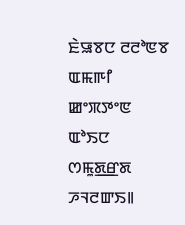ꯐꯥꯎꯕꯅ ꯂꯂꯣꯟꯕ ꯑꯃꯒꯤ ꯀꯦꯞꯇꯦꯟ ꯑꯣꯏꯅ ꯁꯃꯨꯗ꯭ꯔꯗ ꯍꯜꯂꯛꯏ꯫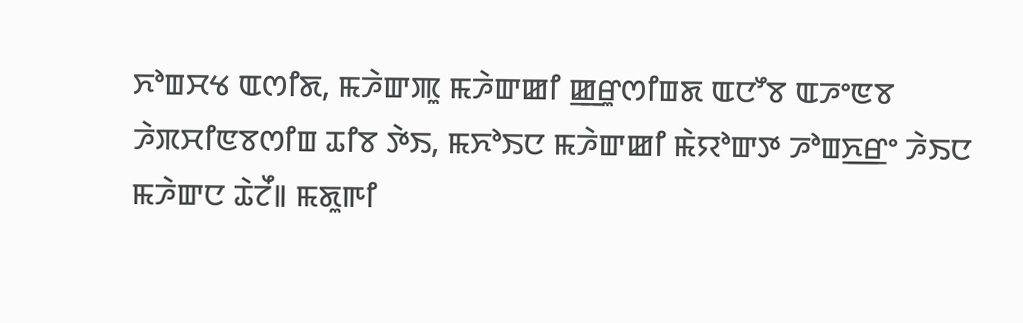ꯈꯣꯡꯆꯠ ꯑꯁꯤꯗ, ꯃꯍꯥꯛꯄꯨ ꯃꯍꯥꯛꯀꯤ ꯀ꯭ꯔꯨꯁꯤꯡꯗ ꯑꯅꯧꯕ ꯑꯍꯦꯟꯕ ꯍꯥꯞꯆꯤꯟꯕꯁꯤꯡ ꯊꯤꯕ ꯇꯥꯏ, ꯃꯈꯣꯏꯅ ꯃꯍꯥꯛꯀꯤ ꯃꯥꯌꯣꯛꯇ ꯍꯣꯡꯈ꯭ꯔꯦ ꯍꯥꯏꯅ ꯃꯍꯥꯛꯅ ꯊꯥꯖꯩ꯫ ꯃꯗꯨꯒꯤ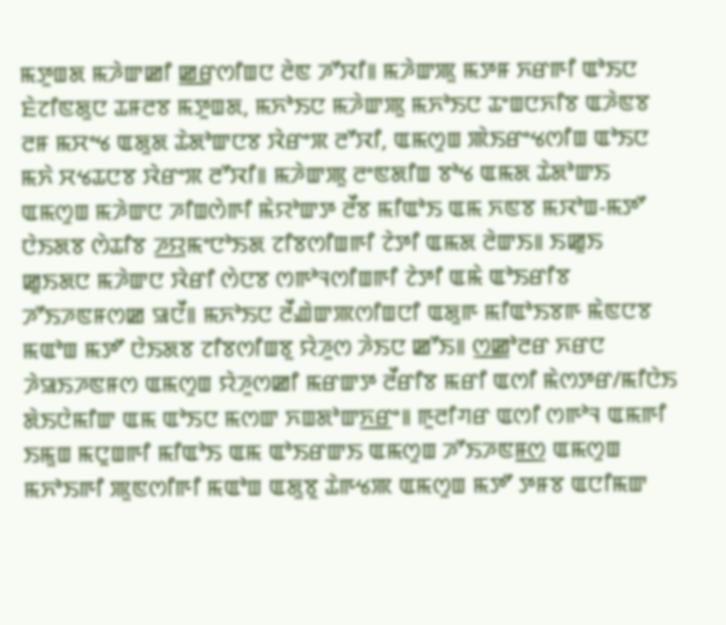ꯃꯇꯨꯡꯗ ꯃꯍꯥꯛꯀꯤ ꯀ꯭ꯔꯨꯁꯤꯡꯅ ꯂꯥꯟ ꯍꯧꯋꯤ꯫ ꯃꯍꯥꯛꯄꯨ ꯃꯇꯝ ꯈꯔꯒꯤ ꯑꯣꯏꯅ ꯐꯥꯖꯤꯟꯗꯨꯅ ꯊꯝꯂꯕ ꯃꯇꯨꯡꯗ, ꯃꯈꯣꯏꯅ ꯃꯍꯥꯛꯄꯨ ꯃꯈꯣꯏꯅ ꯊꯦꯡꯅꯈꯤꯕ ꯑꯍꯥꯟꯕ ꯂꯝ ꯃꯆꯦꯠ ꯑꯗꯨꯗ ꯊꯥꯗꯣꯛꯅꯕ ꯋꯥꯔꯦꯞ ꯂꯧꯋꯤ, ꯑꯃꯁꯨꯡ ꯄꯥꯏꯔꯦꯠꯁꯤꯡ ꯑꯣꯏꯅ ꯃꯈꯥ ꯆꯠꯊꯅꯕ ꯋꯥꯔꯦꯞ ꯂꯧꯋꯤ꯫ ꯃꯍꯥꯛꯄꯨ ꯂꯦꯟꯗꯤꯡ ꯕꯣꯠ ꯑꯃꯗ ꯊꯥꯗꯣꯛꯏ ꯑꯃꯁꯨꯡ ꯃꯍꯥꯛꯅ ꯍꯤꯡꯁꯥꯒꯤ ꯃꯥꯌꯣꯛꯇ ꯂꯩꯕ ꯃꯤꯑꯣꯏ ꯑꯃ ꯈꯟꯕ ꯃꯋꯣꯡ-ꯃꯇꯧ ꯅꯥꯏꯗꯕ ꯁꯥꯊꯤꯕ ꯍ꯭ꯌꯨꯃꯦꯅꯣꯏꯗ ꯖꯤꯕꯁꯤꯡꯒꯤ ꯖꯥꯇꯤ ꯑꯃꯗ ꯂꯥꯛꯏ꯫ ꯏꯀꯨꯏ ꯀꯨꯏꯗꯅ ꯃꯍꯥꯛꯅ ꯋꯥꯔꯤ ꯁꯥꯅꯕ ꯁꯒꯣꯜꯁꯤꯡꯒꯤ ꯖꯥꯇꯤ ꯑꯃꯥ ꯑꯣꯏꯔꯤꯕ ꯍꯧꯏꯍꯟꯝꯁꯀ ꯎꯅꯩ꯫ ꯃꯈꯣꯏꯅ ꯂꯩꯉꯥꯛꯄꯁꯤꯡꯅꯤ ꯑꯗꯨꯒ ꯃꯤꯑꯣꯏꯕꯒ ꯃꯥꯟꯅꯕ ꯃꯑꯣꯡ ꯃꯇꯧ ꯅꯥꯏꯗꯕ ꯖꯤꯕꯁꯤꯡꯕꯨ ꯌꯥꯍꯨꯁ ꯍꯥꯏꯅ ꯀꯧꯏ꯫ ꯁ꯭ꯀꯣꯂꯔ ꯈꯔꯅ ꯍꯥꯎꯏꯍꯟꯝꯁ ꯑꯃꯁꯨꯡ ꯌꯥꯍꯨꯁꯀꯤ ꯃꯔꯛꯇ ꯂꯩꯔꯤꯕ ꯃꯔꯤ ꯑꯁꯤ ꯃꯥꯁꯇꯔ/ꯃꯤꯅꯥꯏ ꯗꯥꯏꯅꯥꯃꯤꯛ ꯑꯃ ꯑꯣꯏꯅ ꯃꯁꯛ ꯈꯡꯗꯣꯛꯈ꯭ꯔꯦ꯫ ꯒꯨꯂꯤꯚꯔ ꯑꯁꯤ ꯁꯒꯣꯜ ꯑꯃꯒꯤ ꯏꯃꯨꯡ ꯃꯅꯨꯡꯒꯤ ꯃꯤꯑꯣꯏ ꯑꯃ ꯑꯣꯏꯔꯛꯏ ꯑꯃꯁꯨꯡ ꯍꯧꯏꯍꯟꯝ꯭ꯁ ꯑꯃꯁꯨꯡ ꯃꯈꯣꯏꯒꯤ ꯄꯨꯟꯁꯤꯒꯤ ꯃꯑꯣꯡ ꯑꯗꯨꯕꯨ ꯊꯥꯒꯠꯄ ꯑꯃꯁꯨꯡ ꯃꯇꯧ ꯇꯝꯕ ꯑꯅꯤꯃꯛ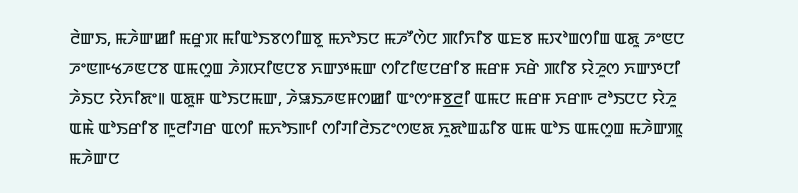ꯂꯥꯛꯏ, ꯃꯍꯥꯛꯀꯤ ꯃꯔꯨꯞ ꯃꯤꯑꯣꯏꯕꯁꯤꯡꯕꯨ ꯃꯈꯣꯏꯅ ꯃꯍꯧꯁꯥꯅ ꯄꯤꯈꯤꯕ ꯑꯐꯕ ꯃꯋꯣꯡꯁꯤꯡ ꯑꯗꯨ ꯍꯦꯟꯅ ꯍꯦꯟꯒꯠꯍꯟꯅꯕ ꯑꯃꯁꯨꯡ ꯍꯥꯞꯆꯤꯟꯅꯕ ꯈꯛꯇꯃꯛ ꯁꯤꯖꯤꯟꯅꯔꯤꯕ ꯃꯔꯝ ꯈꯔꯥ ꯄꯤꯕ ꯌꯥꯍꯨꯁ ꯈꯛꯇꯅꯤ ꯍꯥꯏꯅ ꯌꯥꯈꯤꯗꯦ꯫ ꯑꯗꯨꯝ ꯑꯣꯏꯅꯃꯛ, ꯍꯥꯎꯏꯍꯟꯝꯁꯀꯤ ꯑꯦꯁꯦꯝꯕ꯭ꯂꯤ ꯑꯃꯅ ꯃꯔꯝ ꯈꯔꯒ ꯂꯣꯏꯅꯅ ꯌꯥꯍꯨ ꯑꯃꯥ ꯑꯣꯏꯔꯤꯕ ꯒꯨꯂꯤꯚꯔ ꯑꯁꯤ ꯃꯈꯣꯏꯒꯤ ꯁꯤꯚꯤꯂꯥꯏꯖꯦꯁꯟꯗ ꯈꯨꯗꯣꯡꯊꯤꯕ ꯑꯃ ꯑꯣꯏ ꯑꯃꯁꯨꯡ ꯃꯍꯥꯛꯄꯨ ꯃꯍꯥꯛꯅ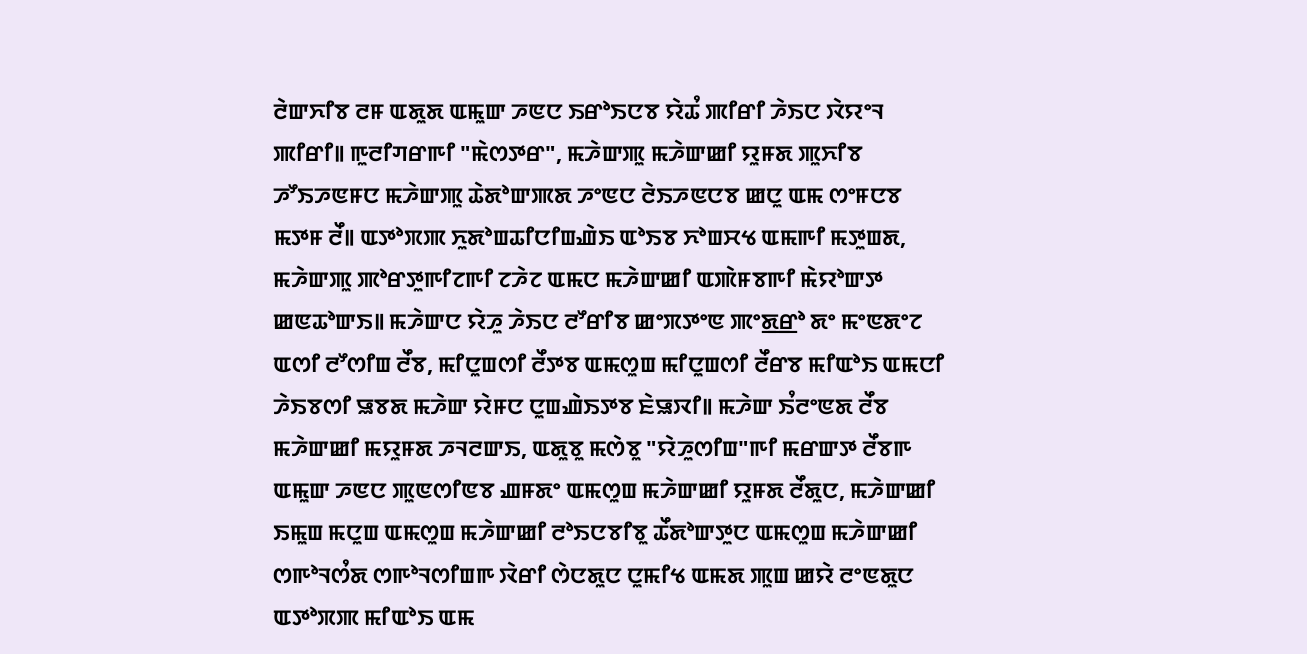ꯂꯥꯛꯈꯤꯕ ꯂꯝ ꯑꯗꯨꯗ ꯑꯃꯨꯛ ꯍꯟꯅ ꯏꯔꯣꯏꯅꯕ ꯌꯥꯊꯪ ꯄꯤꯔꯤ ꯍꯥꯏꯅ ꯋꯥꯌꯦꯜ ꯄꯤꯔꯤ꯫ ꯒꯨꯂꯤꯚꯔꯒꯤ "ꯃꯥꯁꯇꯔ", ꯃꯍꯥꯛꯄꯨ ꯃꯍꯥꯛꯀꯤ ꯌꯨꯝꯗ ꯄꯨꯈꯤꯕ ꯍꯧꯏꯍꯟꯝꯅ ꯃꯍꯥꯛꯄꯨ ꯊꯥꯗꯣꯛꯄꯗ ꯍꯦꯟꯅ ꯂꯥꯏꯍꯟꯅꯕ ꯀꯅꯨ ꯑꯃ ꯁꯦꯝꯅꯕ ꯃꯇꯝ ꯂꯩ꯫ ꯑꯇꯣꯞꯄ ꯈꯨꯗꯣꯡꯊꯤꯅꯤꯡꯉꯥꯏ ꯑꯣꯏꯕ ꯈꯣꯡꯆꯠ ꯑꯃꯒꯤ ꯃꯇꯨꯡꯗ, ꯃꯍꯥꯛꯄꯨ ꯄꯣꯔꯇꯨꯒꯤꯖꯒꯤ ꯖꯍꯥꯖ ꯑꯃꯅ ꯃꯍꯥꯛꯀꯤ ꯑꯄꯥꯝꯕꯒꯤ ꯃꯥꯌꯣꯛꯇ ꯀꯟꯊꯣꯛꯏ꯫ ꯃꯍꯥꯛꯅ ꯌꯥꯍꯨ ꯍꯥꯏꯅ ꯂꯧꯔꯤꯕ ꯀꯦꯞꯇꯦꯟ ꯄꯦꯗ꯭ꯔꯣ ꯗꯦ ꯃꯦꯟꯗꯦꯖ ꯑꯁꯤ ꯂꯧꯁꯤꯡ ꯂꯩꯕ, ꯃꯤꯅꯨꯡꯁꯤ ꯂꯩꯇꯕ ꯑꯃꯁꯨꯡ ꯃꯤꯅꯨꯡꯁꯤ ꯂꯩꯔꯕ ꯃꯤꯑꯣꯏ ꯑꯃꯅꯤ ꯍꯥꯏꯕꯁꯤ ꯎꯕꯗ ꯃꯍꯥꯛ ꯌꯥꯝꯅ ꯅꯨꯡꯉꯥꯏꯇꯕ ꯐꯥꯎꯋꯤ꯫ ꯃꯍꯥꯛ ꯏꯪꯂꯦꯟꯗ ꯂꯩꯕ ꯃꯍꯥꯛꯀꯤ ꯃꯌꯨꯝꯗ ꯍꯜꯂꯛꯏ, ꯑꯗꯨꯕꯨ ꯃꯁꯥꯕꯨ "ꯌꯥꯍꯨꯁꯤꯡ"ꯒꯤ ꯃꯔꯛꯇ ꯂꯩꯕꯒ ꯑꯃꯨꯛ ꯍꯟꯅ ꯄꯨꯟꯁꯤꯟꯕ ꯉꯝꯗꯦ ꯑꯃꯁꯨꯡ ꯃꯍꯥꯛꯀꯤ ꯌꯨꯝꯗ ꯂꯩꯗꯨꯅ, ꯃꯍꯥꯛꯀꯤ ꯏꯃꯨꯡ ꯃꯅꯨꯡ ꯑꯃꯁꯨꯡ ꯃꯍꯥꯛꯀꯤ ꯂꯣꯏꯅꯕꯤꯕꯨ ꯊꯩꯗꯣꯛꯇꯨꯅ ꯑꯃꯁꯨꯡ ꯃꯍꯥꯛꯀꯤ ꯁꯒꯣꯜꯁꯪꯗ ꯁꯒꯣꯜꯁꯤꯡꯒ ꯋꯥꯔꯤ ꯁꯥꯅꯗꯨꯅ ꯅꯨꯃꯤꯠ ꯑꯃꯗ ꯄꯨꯡ ꯀꯌꯥ ꯂꯦꯟꯗꯨꯅ ꯑꯇꯣꯞꯄ ꯃꯤꯑꯣꯏ ꯑꯃ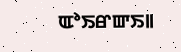ꯑꯣꯏꯔꯛꯏ꯫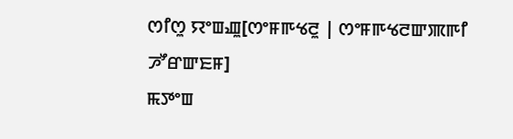ꯁꯤꯁꯨ ꯌꯦꯡꯉꯨ[ꯁꯦꯝꯒꯠꯂꯨ | ꯁꯦꯝꯒꯠꯂꯛꯄꯒꯤ ꯍꯧꯔꯛꯐꯝ]
ꯃꯇꯦꯡ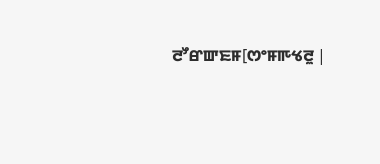ꯂꯧꯔꯛꯐꯝ[ꯁꯦꯝꯒꯠꯂꯨ |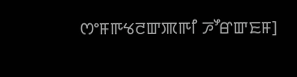ꯁꯦꯝꯒꯠꯂꯛꯄꯒꯤ ꯍꯧꯔꯛꯐꯝ]